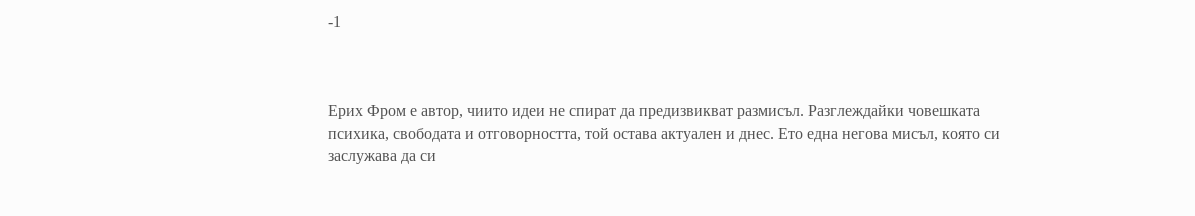-1



Ерих Фром е автор, чиито идеи не спират да предизвикват размисъл. Разглеждайки човешката психика, свободата и отговорността, той остава актуален и днес. Ето една негова мисъл, която си заслужава да си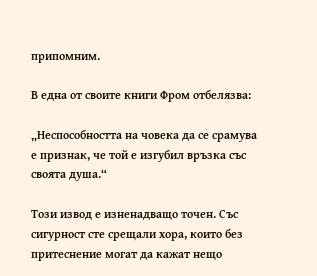припомним.

В една от своите книги Фром отбелязва:

„Неспособността на човека да се срамува е признак, че той е изгубил връзка със своята душа.“

Този извод е изненадващо точен. Със сигурност сте срещали хора, които без притеснение могат да кажат нещо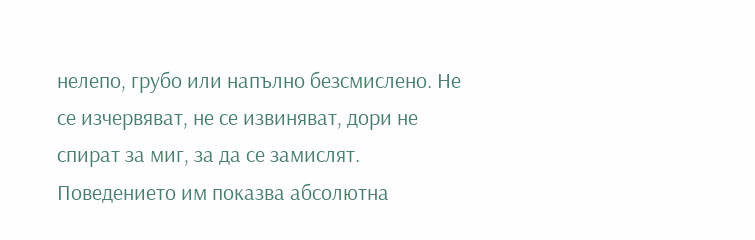нелепо, грубо или напълно безсмислено. Не се изчервяват, не се извиняват, дори не спират за миг, за да се замислят. Поведението им показва абсолютна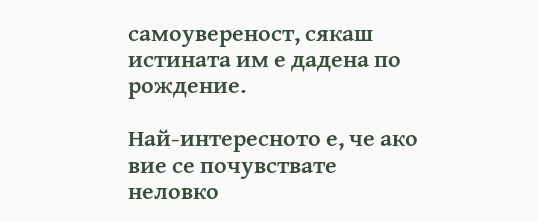самоувереност, сякаш истината им е дадена по рождение.

Най-интересното е, че ако вие се почувствате неловко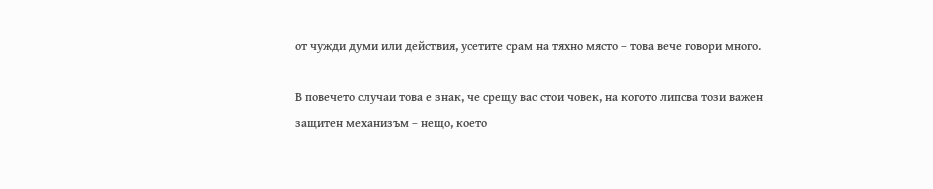от чужди думи или действия, усетите срам на тяхно място – това вече говори много.

В повечето случаи това е знак, че срещу вас стои човек, на когото липсва този важен защитен механизъм – нещо, което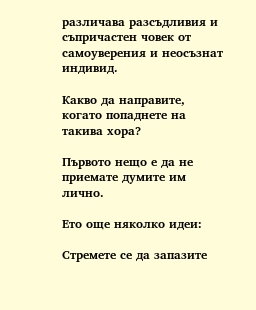различава разсъдливия и съпричастен човек от самоуверения и неосъзнат индивид.

Какво да направите, когато попаднете на такива хора?

Първото нещо е да не приемате думите им лично.

Ето още няколко идеи:

Стремете се да запазите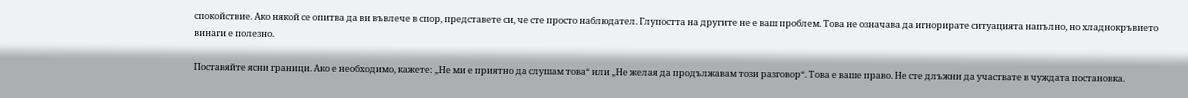спокойствие. Ако някой се опитва да ви въвлече в спор, представете си, че сте просто наблюдател. Глупостта на другите не е ваш проблем. Това не означава да игнорирате ситуацията напълно, но хладнокръвието винаги е полезно.

Поставяйте ясни граници. Ако е необходимо, кажете: „Не ми е приятно да слушам това“ или „Не желая да продължавам този разговор“. Това е ваше право. Не сте длъжни да участвате в чуждата постановка.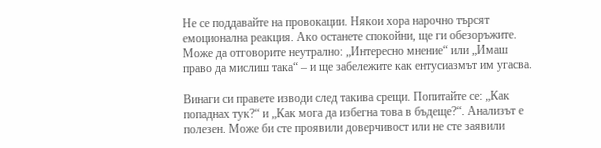Не се поддавайте на провокации. Някои хора нарочно търсят емоционална реакция. Ако останете спокойни, ще ги обезоръжите. Може да отговорите неутрално: „Интересно мнение“ или „Имаш право да мислиш така“ – и ще забележите как ентусиазмът им угасва.

Винаги си правете изводи след такива срещи. Попитайте се: „Как попаднах тук?“ и „Как мога да избегна това в бъдеще?“. Анализът е полезен. Може би сте проявили доверчивост или не сте заявили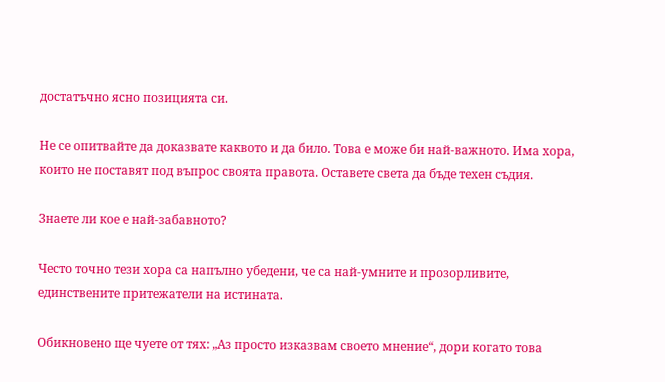достатъчно ясно позицията си.

Не се опитвайте да доказвате каквото и да било. Това е може би най-важното. Има хора, които не поставят под въпрос своята правота. Оставете света да бъде техен съдия.

Знаете ли кое е най-забавното?

Често точно тези хора са напълно убедени, че са най-умните и прозорливите, единствените притежатели на истината.

Обикновено ще чуете от тях: „Аз просто изказвам своето мнение“, дори когато това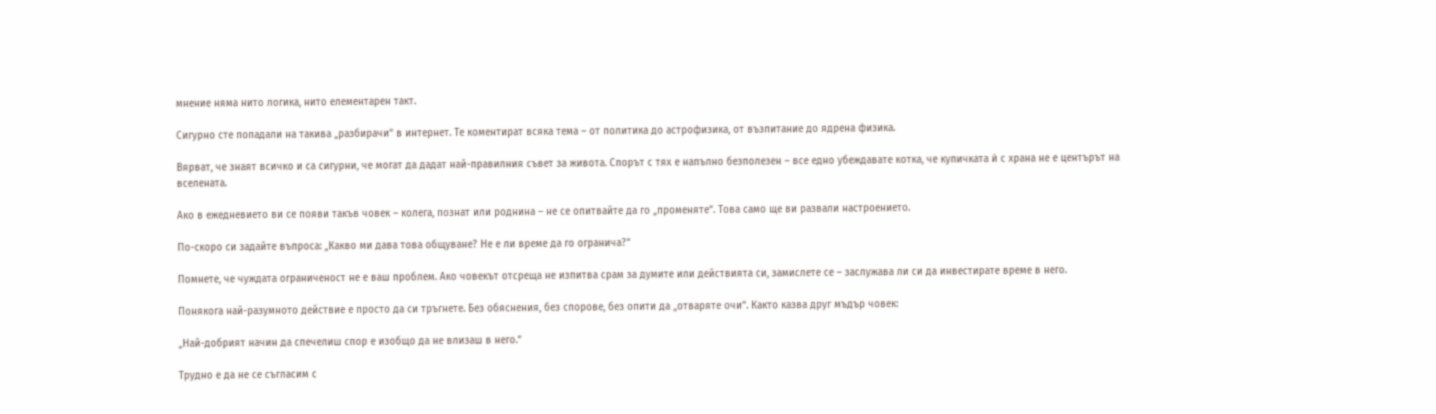мнение няма нито логика, нито елементарен такт.

Сигурно сте попадали на такива „разбирачи“ в интернет. Те коментират всяка тема – от политика до астрофизика, от възпитание до ядрена физика.

Вярват, че знаят всичко и са сигурни, че могат да дадат най-правилния съвет за живота. Спорът с тях е напълно безполезен – все едно убеждавате котка, че купичката ѝ с храна не е центърът на вселената.

Ако в ежедневието ви се появи такъв човек – колега, познат или роднина – не се опитвайте да го „променяте“. Това само ще ви развали настроението.

По-скоро си задайте въпроса: „Какво ми дава това общуване? Не е ли време да го огранича?“

Помнете, че чуждата ограниченост не е ваш проблем. Ако човекът отсреща не изпитва срам за думите или действията си, замислете се – заслужава ли си да инвестирате време в него.

Понякога най-разумното действие е просто да си тръгнете. Без обяснения, без спорове, без опити да „отваряте очи“. Както казва друг мъдър човек:

„Най-добрият начин да спечелиш спор е изобщо да не влизаш в него.“

Трудно е да не се съгласим с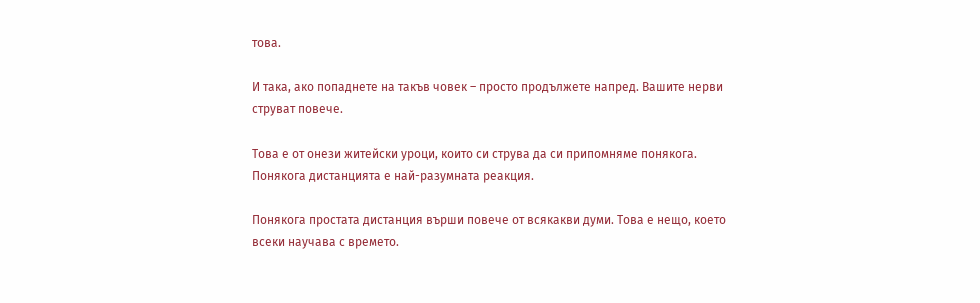това.

И така, ако попаднете на такъв човек – просто продължете напред. Вашите нерви струват повече.

Това е от онези житейски уроци, които си струва да си припомняме понякога. Понякога дистанцията е най-разумната реакция.

Понякога простата дистанция върши повече от всякакви думи. Това е нещо, което всеки научава с времето.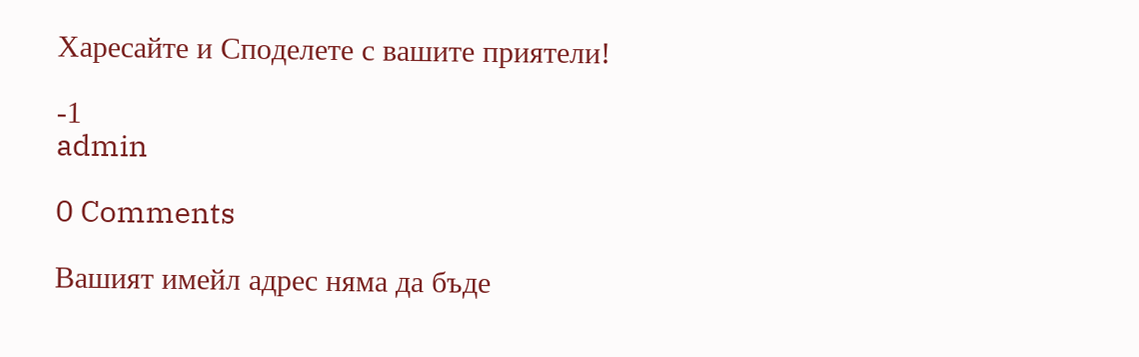Харесайте и Споделете с вашите приятели!

-1
admin

0 Comments

Вашият имейл адрес няма да бъде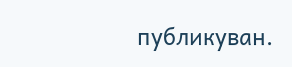публикуван.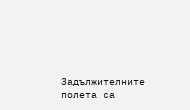Задължителните полета са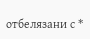отбелязани с *